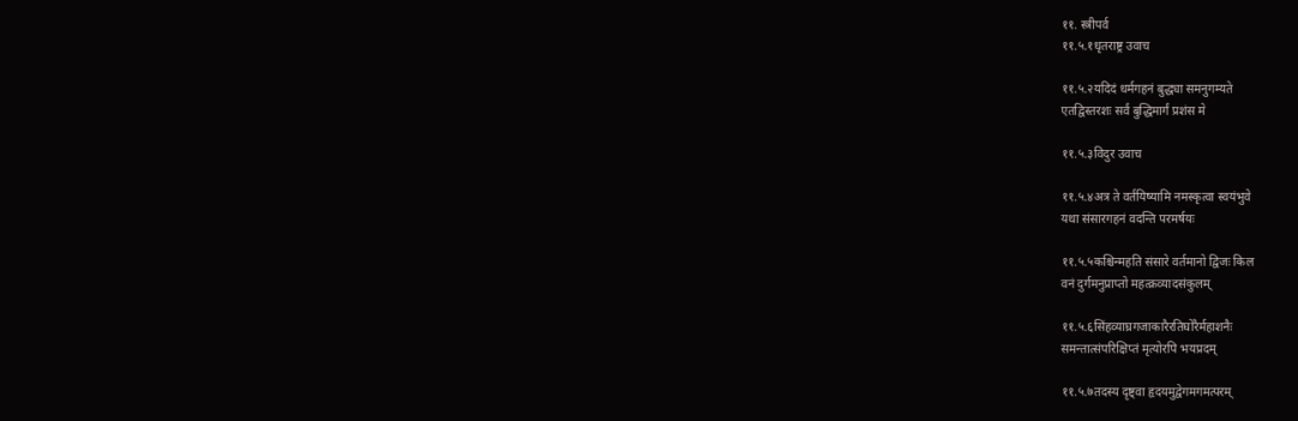११. स्त्रीपर्व
११.५.१धृतराष्ट्र उवाच

११.५.२यदिदं धर्मगहनं बुद्ध्या समनुगम्यते
एतद्विस्तरशः सर्वं बुद्धिमार्गं प्रशंस मे

११.५.३विदुर उवाच

११.५.४अत्र ते वर्तयिष्यामि नमस्कृत्वा स्वयंभुवे
यथा संसारगहनं वदन्ति परमर्षयः

११.५.५कश्चिन्महति संसारे वर्तमानो द्विजः किल
वनं दुर्गमनुप्राप्तो महत्क्रव्यादसंकुलम्

११.५.६सिंहव्याघ्रगजाकारैरतिघोरैर्महाशनैः
समन्तात्संपरिक्षिप्तं मृत्योरपि भयप्रदम्

११.५.७तदस्य दृष्ट्वा हृदयमुद्वेगमगमत्परम्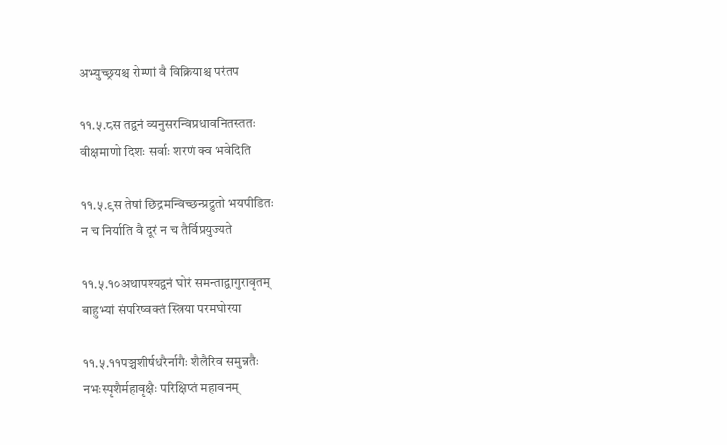अभ्युच्छ्रयश्च रोम्णां वै विक्रियाश्च परंतप

११.५.८स तद्वनं व्यनुसरन्विप्रधावनितस्ततः
वीक्षमाणो दिशः सर्वाः शरणं क्व भवेदिति

११.५.९स तेषां छिद्रमन्विच्छन्प्रद्रुतो भयपीडितः
न च निर्याति वै दूरं न च तैर्विप्रयुज्यते

११.५.१०अथापश्यद्वनं घोरं समन्ताद्वागुरावृतम्
बाहुभ्यां संपरिष्वक्तं स्त्रिया परमघोरया

११.५.११पञ्चशीर्षधरैर्नागैः शैलैरिव समुन्नतैः
नभःस्पृशैर्महावृक्षैः परिक्षिप्तं महावनम्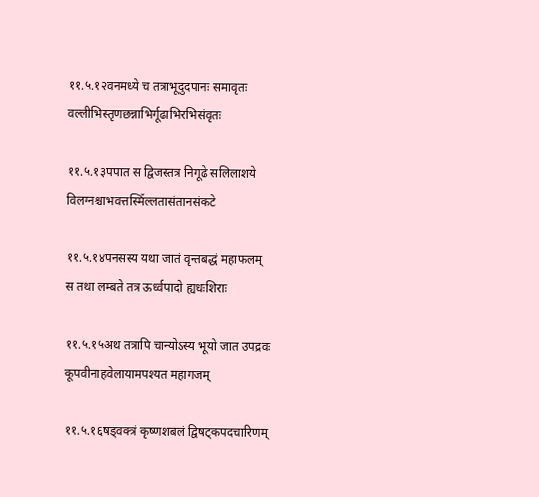११.५.१२वनमध्ये च तत्राभूदुदपानः समावृतः
वल्लीभिस्तृणछन्नाभिर्गूढाभिरभिसंवृतः

११.५.१३पपात स द्विजस्तत्र निगूढे सलिलाशये
विलग्नश्चाभवत्तस्मिँल्लतासंतानसंकटे

११.५.१४पनसस्य यथा जातं वृन्तबद्धं महाफलम्
स तथा लम्बते तत्र ऊर्ध्वपादो ह्यधःशिराः

११.५.१५अथ तत्रापि चान्योऽस्य भूयो जात उपद्रवः
कूपवीनाहवेलायामपश्यत महागजम्

११.५.१६षड्वक्त्रं कृष्णशबलं द्विषट्कपदचारिणम्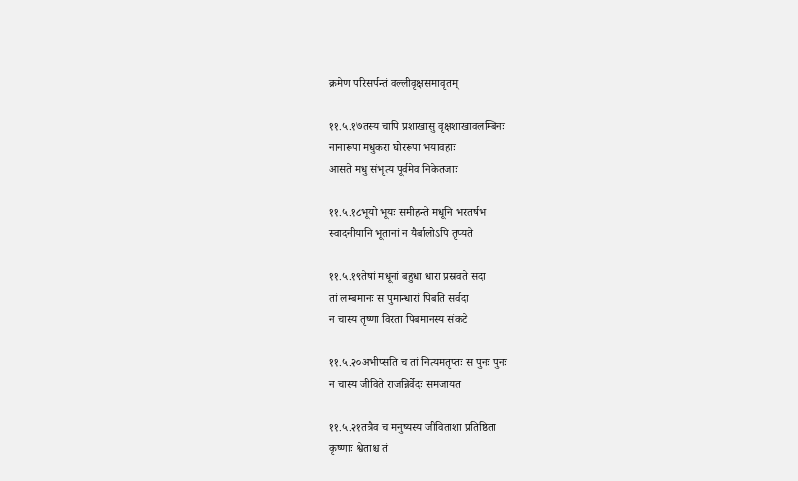क्रमेण परिसर्पन्तं वल्लीवृक्षसमावृतम्

११.५.१७तस्य चापि प्रशाखासु वृक्षशाखावलम्बिनः
नानारूपा मधुकरा घोररूपा भयावहाः
आसते मधु संभृत्य पूर्वमेव निकेतजाः

११.५.१८भूयो भूयः समीहन्ते मधूनि भरतर्षभ
स्वादनीयानि भूतानां न यैर्बालोऽपि तृप्यते

११.५.१९तेषां मधूनां बहुधा धारा प्रस्रवते सदा
तां लम्बमानः स पुमान्धारां पिबति सर्वदा
न चास्य तृष्णा विरता पिबमानस्य संकटे

११.५.२०अभीप्सति च तां नित्यमतृप्तः स पुनः पुनः
न चास्य जीविते राजन्निर्वेदः समजायत

११.५.२१तत्रैव च मनुष्यस्य जीविताशा प्रतिष्ठिता
कृष्णाः श्वेताश्च तं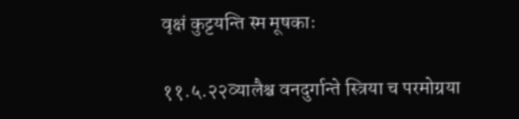वृक्षं कुट्टयन्ति स्म मूषकाः

११.५.२२व्यालैश्च वनदुर्गान्ते स्त्रिया च परमोग्रया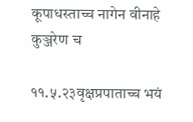कूपाधस्ताच्च नागेन वीनाहे कुञ्जरेण च

११.५.२३वृक्षप्रपाताच्च भयं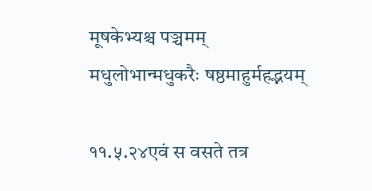मूषकेभ्यश्च पञ्चमम्
मधुलोभान्मधुकरैः षष्ठमाहुर्महद्भयम्

११.५.२४एवं स वसते तत्र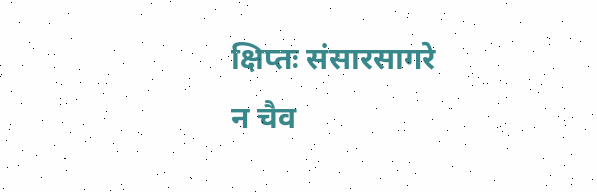क्षिप्तः संसारसागरे
न चैव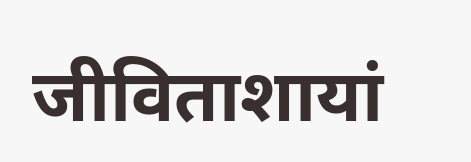जीविताशायां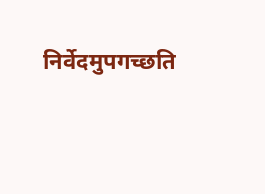निर्वेदमुपगच्छति